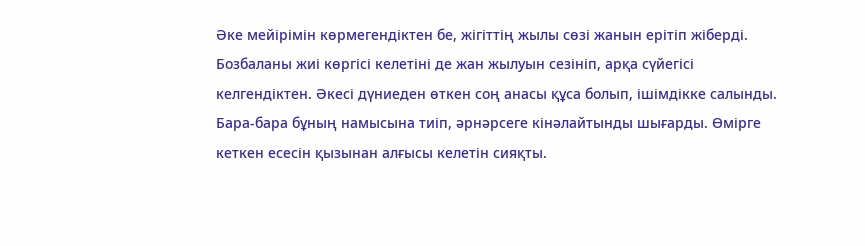Әке мейірімін көрмегендіктен бе, жігіттің жылы сөзі жанын ерітіп жіберді. Бозбаланы жиі көргісі келетіні де жан жылуын сезініп, арқа сүйегісі келгендіктен. Әкесі дүниеден өткен соң анасы құса болып, ішімдікке салынды. Бара-бара бұның намысына тиіп, әрнәрсеге кінәлайтынды шығарды. Өмірге кеткен есесін қызынан алғысы келетін сияқты.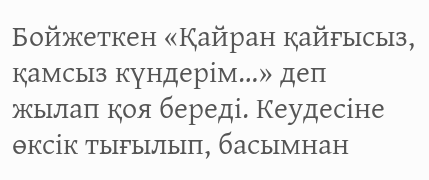Бойжеткен «Қайран қайғысыз, қамсыз күндерім…» деп жылап қоя береді. Кеудесіне өксік тығылып, басымнан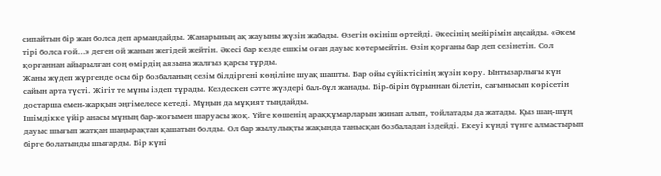сипайтын бір жан болса деп армандайды. Жанарының ақ жауыны жүзін жабады. Өзегін өкініш өртейді. Әкесінің мейірімін аңсайды. «Әкем тірі болса ғой…» деген ой жанын жегідей жейтін. Әкесі бар кезде ешкім оған дауыс көтермейтін. Өзін қорғаны бар деп сезінетін. Сол қорғаннан айырылған соң өмірдің аязына жалғыз қарсы тұрды.
Жаны жүдеп жүргенде осы бір бозбаланың сезім білдіргені көңіліне шуақ шашты. Бар ойы сүйіктісінің жүзін көру. Ынтызарлығы күн сайын арта түсті. Жігіт те мұны іздеп тұрады. Кездескен сәтте жүздері бал-бұл жанады. Бір-бірін бұрыннан білетін, сағынысып көрісетін достарша емен-жарқын әңгімелесе кетеді. Мұңын да мұқият тыңдайды.
Ішімдікке үйір анасы мұның бар-жоғымен шаруасы жоқ. Үйге көшенің араққұмарларын жинап алып, тойлатады да жатады. Қыз шаң-шұң дауыс шығып жатқан шаңырақтан қашатын болды. Ол бар жылулықты жақында танысқан бозбаладан іздейді. Екеуі күнді түнге алмастырып бірге болатынды шығарды. Бір күні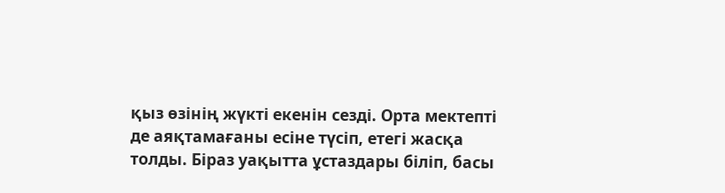қыз өзінің жүкті екенін сезді. Орта мектепті де аяқтамағаны есіне түсіп, етегі жасқа толды. Біраз уақытта ұстаздары біліп, басы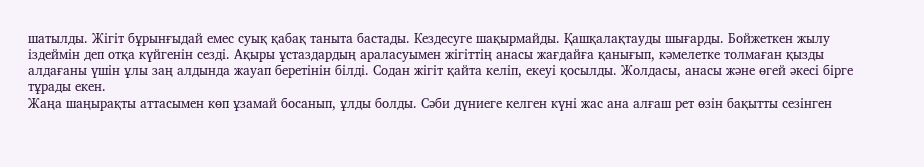шатылды. Жігіт бұрынғыдай емес суық қабақ таныта бастады. Кездесуге шақырмайды. Қашқалақтауды шығарды. Бойжеткен жылу іздеймін деп отқа күйгенін сезді. Ақыры ұстаздардың араласуымен жігіттің анасы жағдайға қанығып, кәмелетке толмаған қызды алдағаны үшін ұлы заң алдында жауап беретінін білді. Содан жігіт қайта келіп, екеуі қосылды. Жолдасы, анасы және өгей әкесі бірге тұрады екен.
Жаңа шаңырақты аттасымен көп ұзамай босанып, ұлды болды. Сәби дүниеге келген күні жас ана алғаш рет өзін бақытты сезінген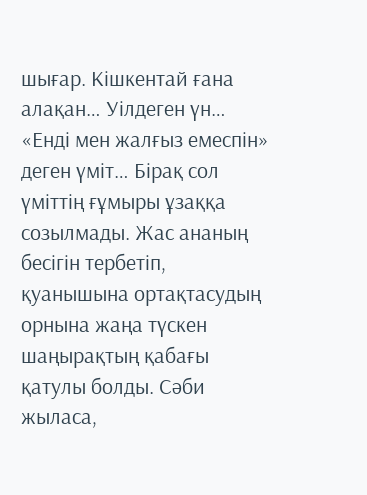шығар. Кішкентай ғана алақан… Уілдеген үн… «Енді мен жалғыз емеспін» деген үміт… Бірақ сол үміттің ғұмыры ұзаққа созылмады. Жас ананың бесігін тербетіп, қуанышына ортақтасудың орнына жаңа түскен шаңырақтың қабағы қатулы болды. Сәби жыласа,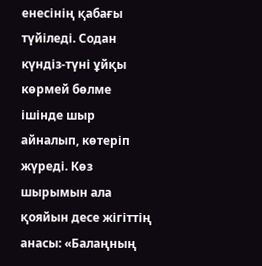енесінің қабағы түйіледі. Содан күндіз-түні ұйқы көрмей бөлме ішінде шыр айналып, көтеріп жүреді. Көз шырымын ала қояйын десе жігіттің анасы: «Балаңның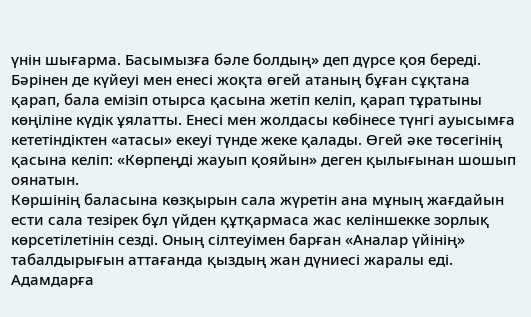үнін шығарма. Басымызға бәле болдың» деп дүрсе қоя береді. Бәрінен де күйеуі мен енесі жоқта өгей атаның бұған сұқтана қарап, бала емізіп отырса қасына жетіп келіп, қарап тұратыны көңіліне күдік ұялатты. Енесі мен жолдасы көбінесе түнгі ауысымға кететіндіктен «атасы» екеуі түнде жеке қалады. Өгей әке төсегінің қасына келіп: «Көрпеңді жауып қояйын» деген қылығынан шошып оянатын.
Көршінің баласына көзқырын сала жүретін ана мұның жағдайын ести сала тезірек бұл үйден құтқармаса жас келіншекке зорлық көрсетілетінін сезді. Оның сілтеуімен барған «Аналар үйінің» табалдырығын аттағанда қыздың жан дүниесі жаралы еді. Адамдарға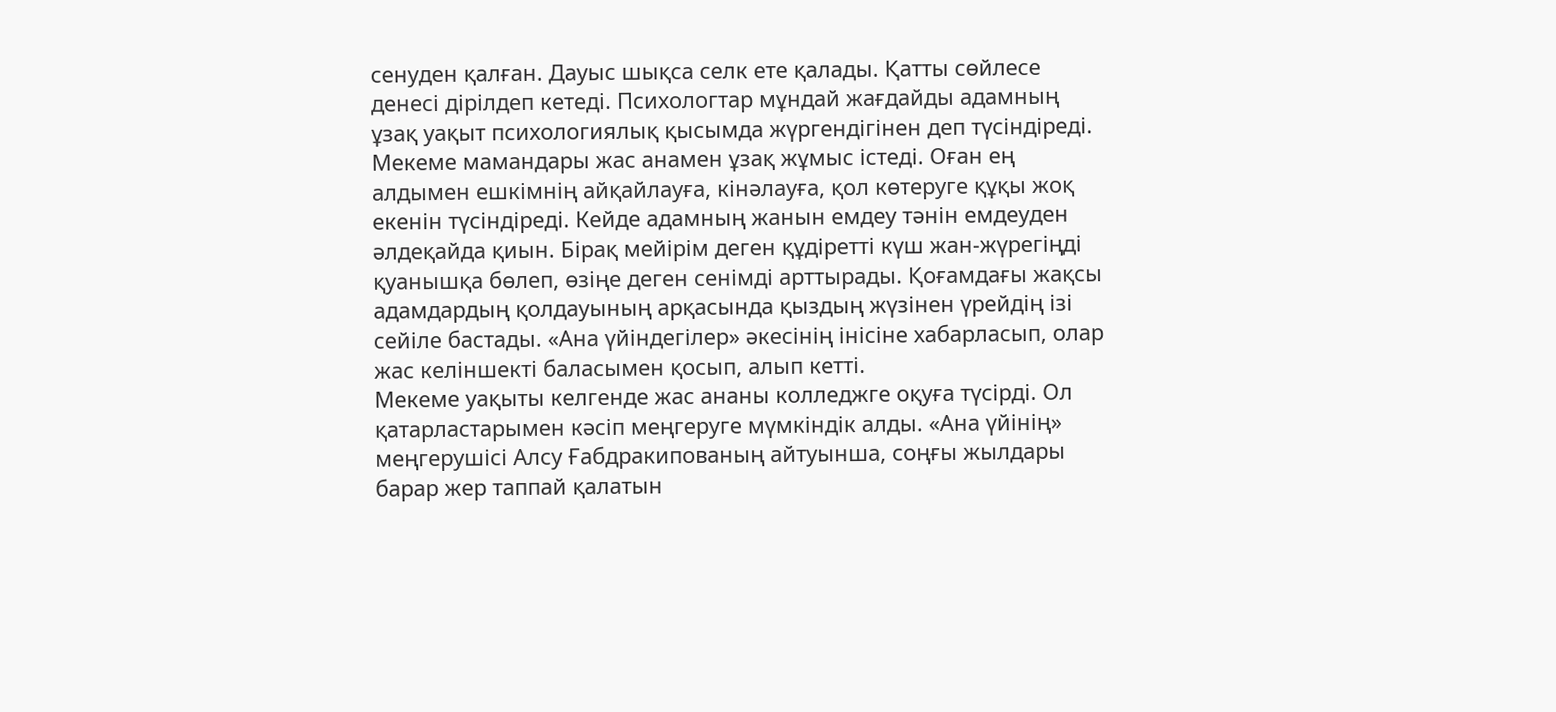сенуден қалған. Дауыс шықса селк ете қалады. Қатты сөйлесе денесі дірілдеп кетеді. Психологтар мұндай жағдайды адамның ұзақ уақыт психологиялық қысымда жүргендігінен деп түсіндіреді.
Мекеме мамандары жас анамен ұзақ жұмыс істеді. Оған ең алдымен ешкімнің айқайлауға, кінәлауға, қол көтеруге құқы жоқ екенін түсіндіреді. Кейде адамның жанын емдеу тәнін емдеуден әлдеқайда қиын. Бірақ мейірім деген құдіретті күш жан-жүрегіңді қуанышқа бөлеп, өзіңе деген сенімді арттырады. Қоғамдағы жақсы адамдардың қолдауының арқасында қыздың жүзінен үрейдің ізі сейіле бастады. «Ана үйіндегілер» әкесінің інісіне хабарласып, олар жас келіншекті баласымен қосып, алып кетті.
Мекеме уақыты келгенде жас ананы колледжге оқуға түсірді. Ол қатарластарымен кәсіп меңгеруге мүмкіндік алды. «Ана үйінің» меңгерушісі Алсу Ғабдракипованың айтуынша, соңғы жылдары барар жер таппай қалатын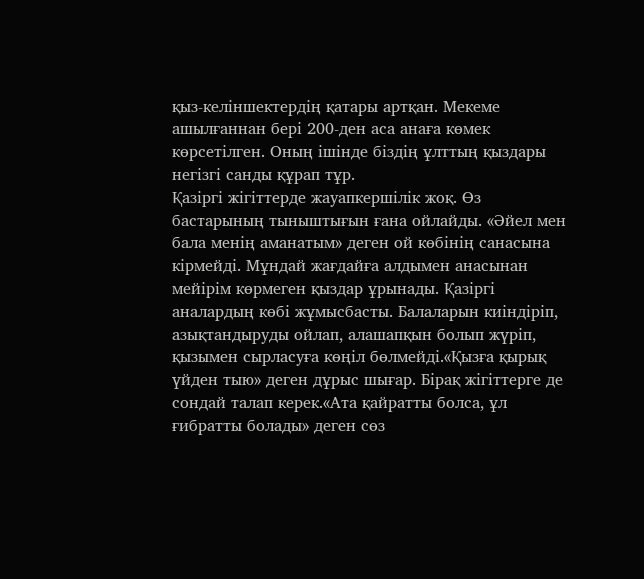қыз-келіншектердің қатары артқан. Мекеме ашылғаннан бері 200-ден аса анаға көмек көрсетілген. Оның ішінде біздің ұлттың қыздары негізгі санды құрап тұр.
Қазіргі жігіттерде жауапкершілік жоқ. Өз бастарының тыныштығын ғана ойлайды. «Әйел мен бала менің аманатым» деген ой көбінің санасына кірмейді. Мұндай жағдайға алдымен анасынан мейірім көрмеген қыздар ұрынады. Қазіргі аналардың көбі жұмысбасты. Балаларын киіндіріп, азықтандыруды ойлап, алашапқын болып жүріп, қызымен сырласуға көңіл бөлмейді.«Қызға қырық үйден тыю» деген дұрыс шығар. Бірақ жігіттерге де сондай талап керек.«Ата қайратты болса, ұл ғибратты болады» деген сөз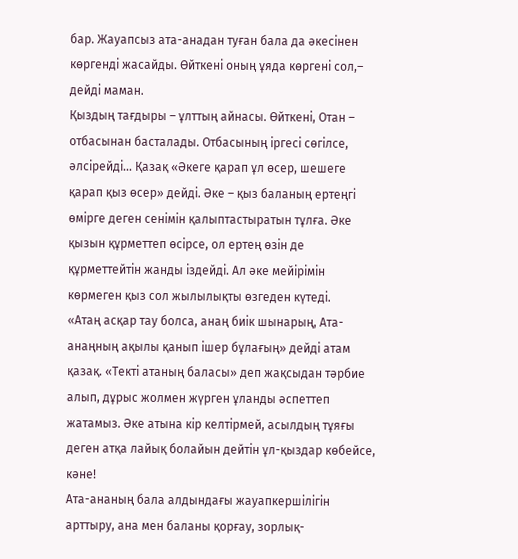бар. Жауапсыз ата-анадан туған бала да әкесінен көргенді жасайды. Өйткені оның ұяда көргені сол,– дейді маман.
Қыздың тағдыры – ұлттың айнасы. Өйткені, Отан – отбасынан басталады. Отбасының іргесі сөгілсе, әлсірейді… Қазақ «Әкеге қарап ұл өсер, шешеге қарап қыз өсер» дейді. Әке – қыз баланың ертеңгі өмірге деген сенімін қалыптастыратын тұлға. Әке қызын құрметтеп өсірсе, ол ертең өзін де құрметтейтін жанды іздейді. Ал әке мейірімін көрмеген қыз сол жылылықты өзгеден күтеді.
«Атаң асқар тау болса, анаң биік шынарың, Ата-анаңның ақылы қанып ішер бұлағың» дейді атам қазақ. «Текті атаның баласы» деп жақсыдан тәрбие алып, дұрыс жолмен жүрген ұланды әспеттеп жатамыз. Әке атына кір келтірмей, асылдың тұяғы деген атқа лайық болайын дейтін ұл-қыздар көбейсе, кәне!
Ата-ананың бала алдындағы жауапкершілігін арттыру, ана мен баланы қорғау, зорлық-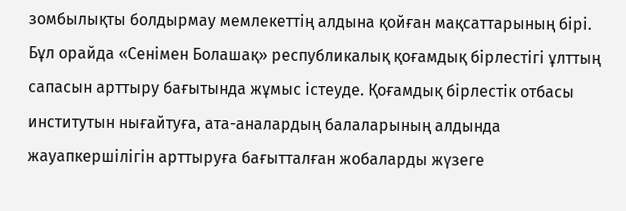зомбылықты болдырмау мемлекеттің алдына қойған мақсаттарының бірі. Бұл орайда «Сенімен Болашақ» республикалық қоғамдық бірлестігі ұлттың сапасын арттыру бағытында жұмыс істеуде. Қоғамдық бірлестік отбасы институтын нығайтуға, ата-аналардың балаларының алдында жауапкершілігін арттыруға бағытталған жобаларды жүзеге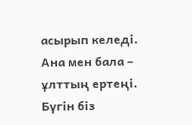асырып келеді. Ана мен бала – ұлттың ертеңі. Бүгін біз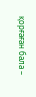қорғаған бала –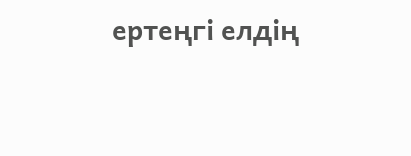ертеңгі елдің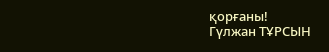қорғаны!
Гүлжан ТҰРСЫН